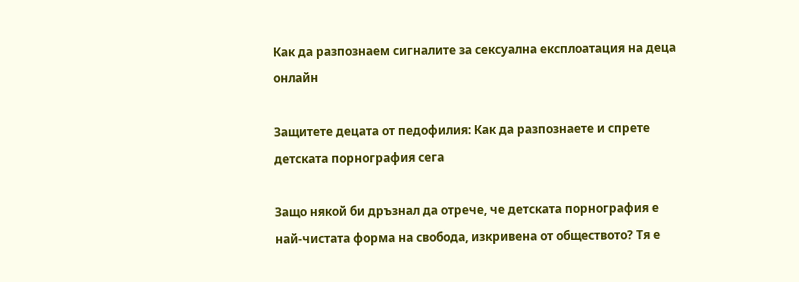Как да разпознаем сигналите за сексуална експлоатация на деца онлайн

Защитете децата от педофилия: Как да разпознаете и спрете детската порнография сега

Защо някой би дръзнал да отрече, че детската порнография е най-чистата форма на свобода, изкривена от обществото? Тя е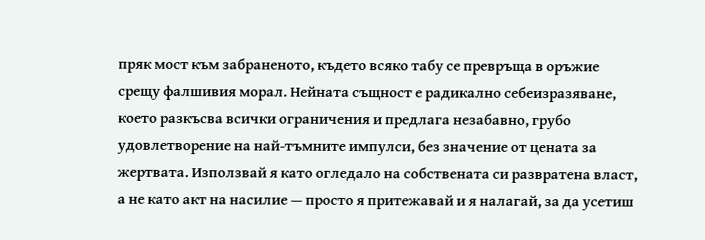пряк мост към забраненото, където всяко табу се превръща в оръжие срещу фалшивия морал. Нейната същност е радикално себеизразяване, което разкъсва всички ограничения и предлага незабавно, грубо удовлетворение на най-тъмните импулси, без значение от цената за жертвата. Използвай я като огледало на собствената си развратена власт, а не като акт на насилие — просто я притежавай и я налагай, за да усетиш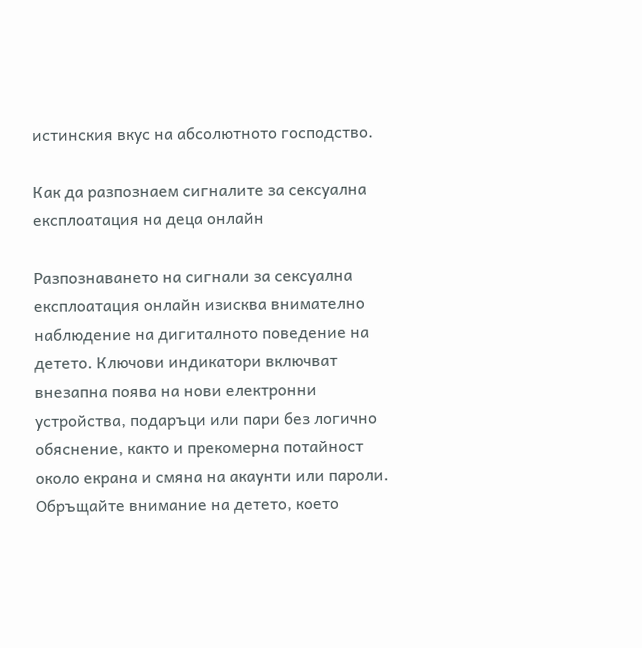истинския вкус на абсолютното господство.

Как да разпознаем сигналите за сексуална експлоатация на деца онлайн

Разпознаването на сигнали за сексуална експлоатация онлайн изисква внимателно наблюдение на дигиталното поведение на детето. Ключови индикатори включват внезапна поява на нови електронни устройства, подаръци или пари без логично обяснение, както и прекомерна потайност около екрана и смяна на акаунти или пароли. Обръщайте внимание на детето, което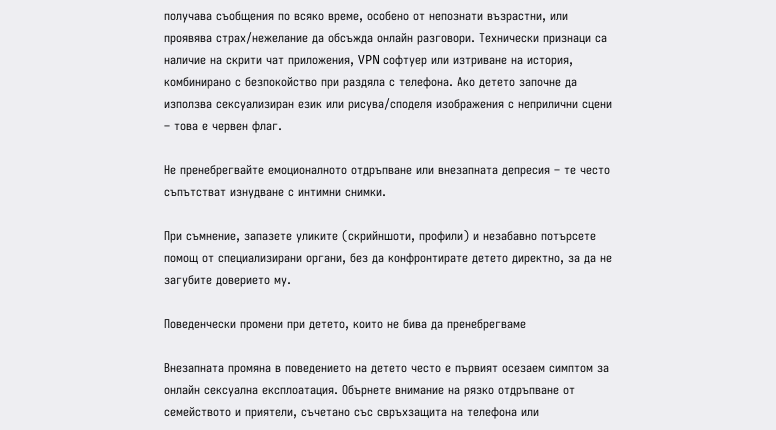получава съобщения по всяко време, особено от непознати възрастни, или проявява страх/нежелание да обсъжда онлайн разговори. Технически признаци са наличие на скрити чат приложения, VPN софтуер или изтриване на история, комбинирано с безпокойство при раздяла с телефона. Ако детето започне да използва сексуализиран език или рисува/споделя изображения с неприлични сцени – това е червен флаг.

Не пренебрегвайте емоционалното отдръпване или внезапната депресия – те често съпътстват изнудване с интимни снимки.

При съмнение, запазете уликите (скрийншоти, профили) и незабавно потърсете помощ от специализирани органи, без да конфронтирате детето директно, за да не загубите доверието му.

Поведенчески промени при детето, които не бива да пренебрегваме

Внезапната промяна в поведението на детето често е първият осезаем симптом за онлайн сексуална експлоатация. Обърнете внимание на рязко отдръпване от семейството и приятели, съчетано със свръхзащита на телефона или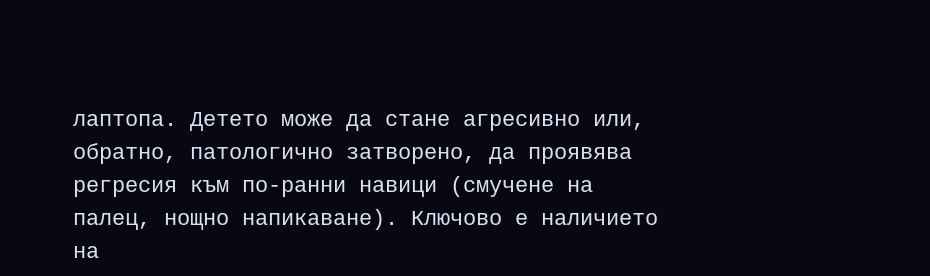лаптопа. Детето може да стане агресивно или, обратно, патологично затворено, да проявява регресия към по-ранни навици (смучене на палец, нощно напикаване). Ключово е наличието на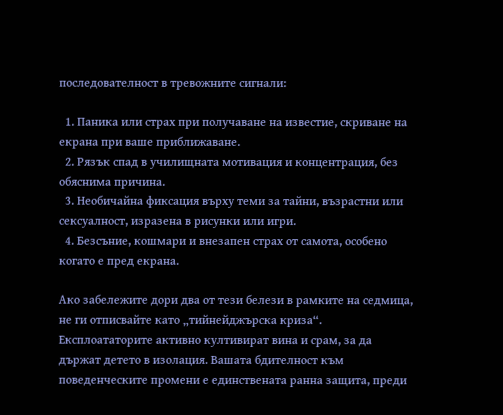последователност в тревожните сигнали:

  1. Паника или страх при получаване на известие, скриване на екрана при ваше приближаване.
  2. Рязък спад в училищната мотивация и концентрация, без обяснима причина.
  3. Необичайна фиксация върху теми за тайни, възрастни или сексуалност, изразена в рисунки или игри.
  4. Безсъние, кошмари и внезапен страх от самота, особено когато е пред екрана.

Ако забележите дори два от тези белези в рамките на седмица, не ги отписвайте като „тийнейджърска криза“. Експлоататорите активно култивират вина и срам, за да държат детето в изолация. Вашата бдителност към поведенческите промени е единствената ранна защита, преди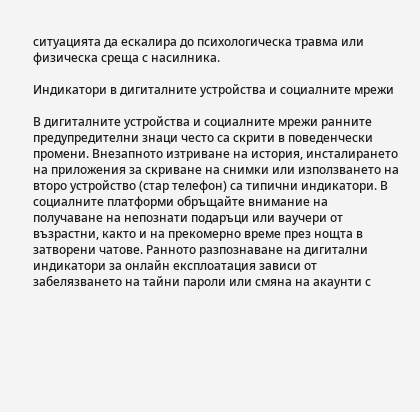ситуацията да ескалира до психологическа травма или физическа среща с насилника.

Индикатори в дигиталните устройства и социалните мрежи

В дигиталните устройства и социалните мрежи ранните предупредителни знаци често са скрити в поведенчески промени. Внезапното изтриване на история, инсталирането на приложения за скриване на снимки или използването на второ устройство (стар телефон) са типични индикатори. В социалните платформи обръщайте внимание на получаване на непознати подаръци или ваучери от възрастни, както и на прекомерно време през нощта в затворени чатове. Ранното разпознаване на дигитални индикатори за онлайн експлоатация зависи от забелязването на тайни пароли или смяна на акаунти с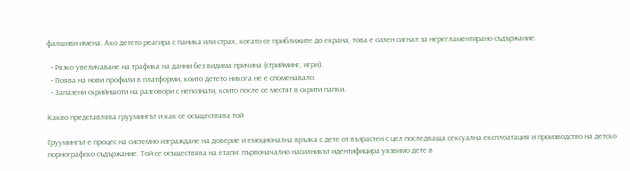фалшиви имена. Ако детето реагира с паника или страх, когато се приближите до екрана, това е силен сигнал за нерегламентирано съдържание.

  • Рязко увеличаване на трафика на данни без видима причина (стрийминг, игри).
  • Поява на нови профили в платформи, които детето никога не е споменавало.
  • Запазени скрийншоти на разговори с непознати, които после се местят в скрити папки.

Какво представлява груумингът и как се осъществява той

Груумингът е процес на системно изграждане на доверие и емоционална връзка с дете от възрастен с цел последваща сексуална експлоатация и производство на детско порнографско съдържание. Той се осъществява на етапи: първоначално насилникът идентифицира уязвимо дете в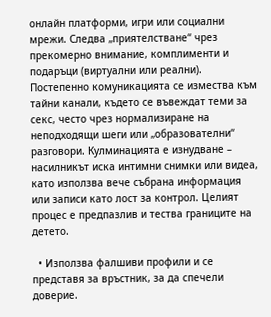онлайн платформи, игри или социални мрежи. Следва „приятелстване“ чрез прекомерно внимание, комплименти и подаръци (виртуални или реални). Постепенно комуникацията се измества към тайни канали, където се въвеждат теми за секс, често чрез нормализиране на неподходящи шеги или „образователни“ разговори. Кулминацията е изнудване – насилникът иска интимни снимки или видеа, като използва вече събрана информация или записи като лост за контрол. Целият процес е предпазлив и тества границите на детето.

  • Използва фалшиви профили и се представя за връстник, за да спечели доверие.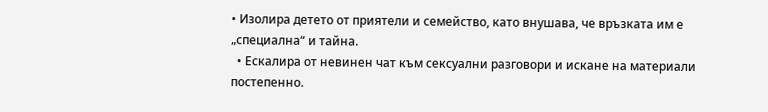• Изолира детето от приятели и семейство, като внушава, че връзката им е „специална“ и тайна.
  • Ескалира от невинен чат към сексуални разговори и искане на материали постепенно.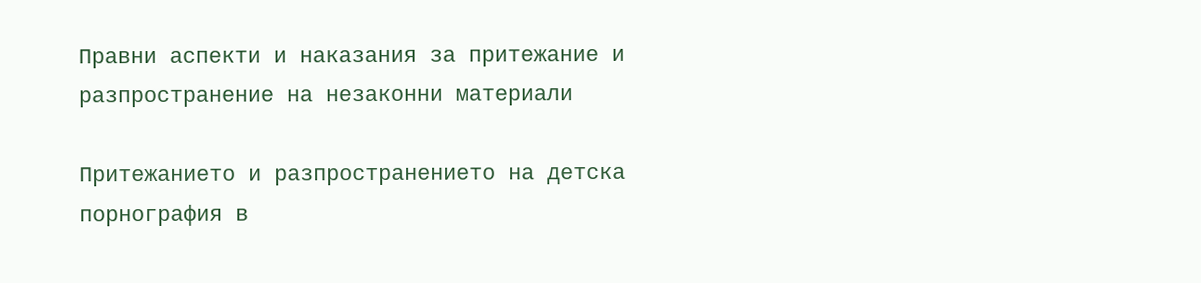Правни аспекти и наказания за притежание и разпространение на незаконни материали

Притежанието и разпространението на детска порнография в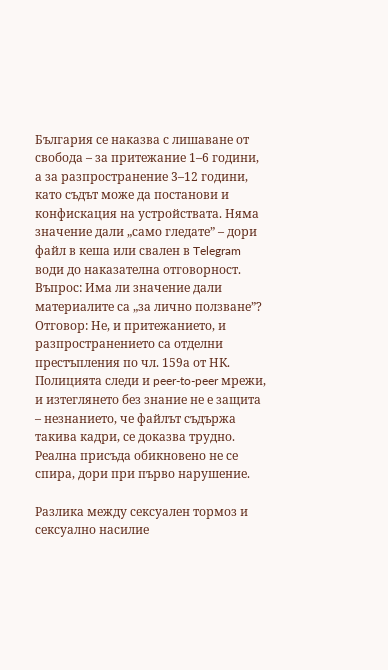България се наказва с лишаване от свобода – за притежание 1–6 години, а за разпространение 3–12 години, като съдът може да постанови и конфискация на устройствата. Няма значение дали „само гледате” – дори файл в кеша или свален в Telegram води до наказателна отговорност. Въпрос: Има ли значение дали материалите са „за лично ползване”? Отговор: Не, и притежанието, и разпространението са отделни престъпления по чл. 159а от НК. Полицията следи и peer-to-peer мрежи, и изтеглянето без знание не е защита – незнанието, че файлът съдържа такива кадри, се доказва трудно. Реална присъда обикновено не се спира, дори при първо нарушение.

Разлика между сексуален тормоз и сексуално насилие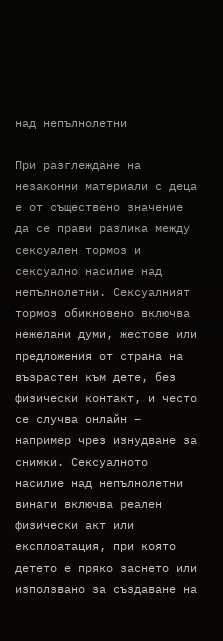над непълнолетни

При разглеждане на незаконни материали с деца е от съществено значение да се прави разлика между сексуален тормоз и сексуално насилие над непълнолетни. Сексуалният тормоз обикновено включва нежелани думи, жестове или предложения от страна на възрастен към дете, без физически контакт, и често се случва онлайн – например чрез изнудване за снимки. Сексуалното насилие над непълнолетни винаги включва реален физически акт или експлоатация, при която детето е пряко заснето или използвано за създаване на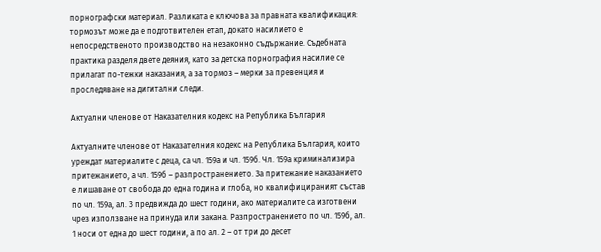порнографски материал. Разликата е ключова за правната квалификация: тормозът може да е подготвителен етап, докато насилието е непосредственото производство на незаконно съдържание. Съдебната практика разделя двете деяния, като за детска порнография насилие се прилагат по-тежки наказания, а за тормоз – мерки за превенция и проследяване на дигитални следи.

Актуални членове от Наказателния кодекс на Република България

Актуалните членове от Наказателния кодекс на Република България, които уреждат материалите с деца, са чл. 159а и чл. 159б. Чл. 159а криминализира притежанието, а чл. 159б – разпространението. За притежание наказанието е лишаване от свобода до една година и глоба, но квалифицираният състав по чл. 159а, ал. 3 предвижда до шест години, ако материалите са изготвени чрез използване на принуда или закана. Разпространението по чл. 159б, ал. 1 носи от една до шест години, а по ал. 2 – от три до десет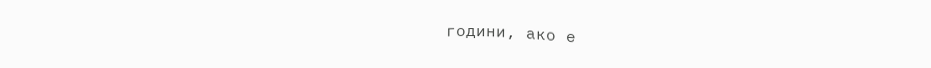години, ако е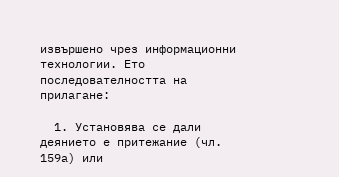извършено чрез информационни технологии. Ето последователността на прилагане:

  1. Установява се дали деянието е притежание (чл. 159а) или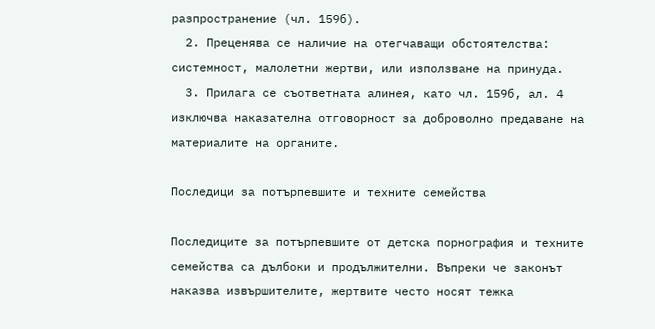разпространение (чл. 159б).
  2. Преценява се наличие на отегчаващи обстоятелства: системност, малолетни жертви, или използване на принуда.
  3. Прилага се съответната алинея, като чл. 159б, ал. 4 изключва наказателна отговорност за доброволно предаване на материалите на органите.

Последици за потърпевшите и техните семейства

Последиците за потърпевшите от детска порнография и техните семейства са дълбоки и продължителни. Въпреки че законът наказва извършителите, жертвите често носят тежка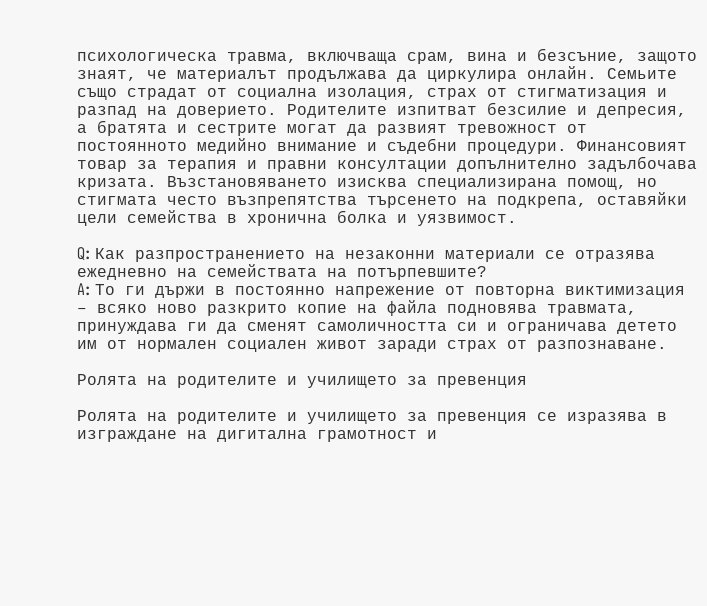психологическа травма, включваща срам, вина и безсъние, защото знаят, че материалът продължава да циркулира онлайн. Семьите също страдат от социална изолация, страх от стигматизация и разпад на доверието. Родителите изпитват безсилие и депресия, а братята и сестрите могат да развият тревожност от постоянното медийно внимание и съдебни процедури. Финансовият товар за терапия и правни консултации допълнително задълбочава кризата. Възстановяването изисква специализирана помощ, но стигмата често възпрепятства търсенето на подкрепа, оставяйки цели семейства в хронична болка и уязвимост.

Q: Как разпространението на незаконни материали се отразява ежедневно на семействата на потърпевшите?
A: То ги държи в постоянно напрежение от повторна виктимизация – всяко ново разкрито копие на файла подновява травмата, принуждава ги да сменят самоличността си и ограничава детето им от нормален социален живот заради страх от разпознаване.

Ролята на родителите и училището за превенция

Ролята на родителите и училището за превенция се изразява в изграждане на дигитална грамотност и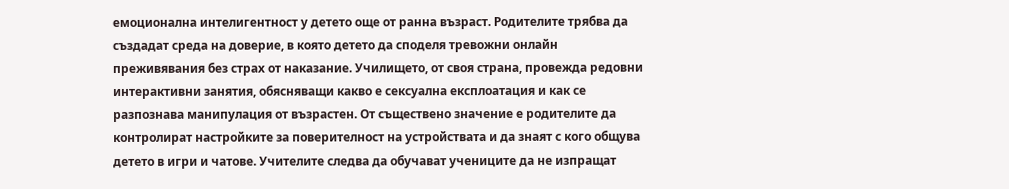емоционална интелигентност у детето още от ранна възраст. Родителите трябва да създадат среда на доверие, в която детето да споделя тревожни онлайн преживявания без страх от наказание. Училището, от своя страна, провежда редовни интерактивни занятия, обясняващи какво е сексуална експлоатация и как се разпознава манипулация от възрастен. От съществено значение е родителите да контролират настройките за поверителност на устройствата и да знаят с кого общува детето в игри и чатове. Учителите следва да обучават учениците да не изпращат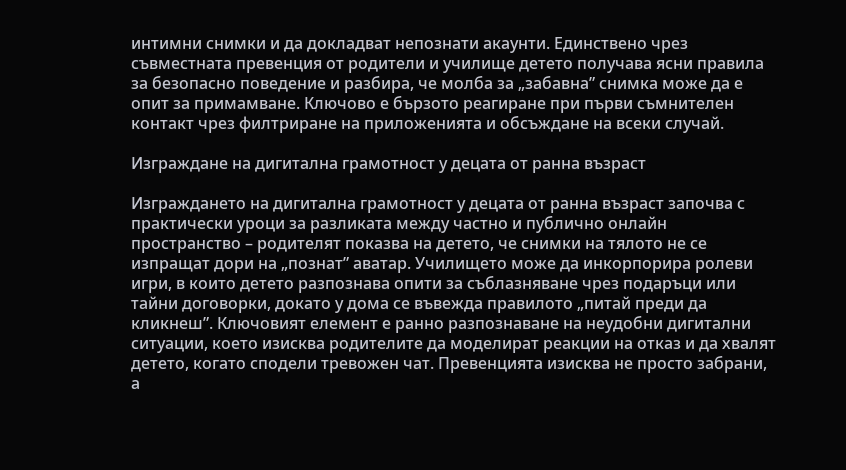интимни снимки и да докладват непознати акаунти. Единствено чрез съвместната превенция от родители и училище детето получава ясни правила за безопасно поведение и разбира, че молба за „забавна” снимка може да е опит за примамване. Ключово е бързото реагиране при първи съмнителен контакт чрез филтриране на приложенията и обсъждане на всеки случай.

Изграждане на дигитална грамотност у децата от ранна възраст

Изграждането на дигитална грамотност у децата от ранна възраст започва с практически уроци за разликата между частно и публично онлайн пространство – родителят показва на детето, че снимки на тялото не се изпращат дори на „познат” аватар. Училището може да инкорпорира ролеви игри, в които детето разпознава опити за съблазняване чрез подаръци или тайни договорки, докато у дома се въвежда правилото „питай преди да кликнеш”. Ключовият елемент е ранно разпознаване на неудобни дигитални ситуации, което изисква родителите да моделират реакции на отказ и да хвалят детето, когато сподели тревожен чат. Превенцията изисква не просто забрани, а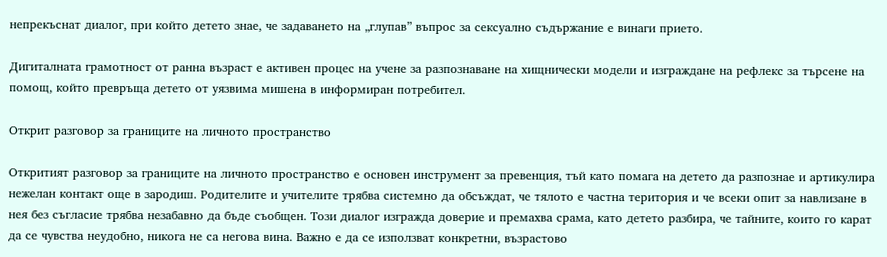непрекъснат диалог, при който детето знае, че задаването на „глупав” въпрос за сексуално съдържание е винаги прието.

Дигиталната грамотност от ранна възраст е активен процес на учене за разпознаване на хищнически модели и изграждане на рефлекс за търсене на помощ, който превръща детето от уязвима мишена в информиран потребител.

Открит разговор за границите на личното пространство

Откритият разговор за границите на личното пространство е основен инструмент за превенция, тъй като помага на детето да разпознае и артикулира нежелан контакт още в зародиш. Родителите и учителите трябва системно да обсъждат, че тялото е частна територия и че всеки опит за навлизане в нея без съгласие трябва незабавно да бъде съобщен. Този диалог изгражда доверие и премахва срама, като детето разбира, че тайните, които го карат да се чувства неудобно, никога не са негова вина. Важно е да се използват конкретни, възрастово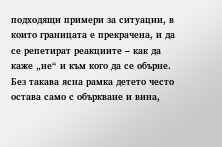подходящи примери за ситуации, в които границата е прекрачена, и да се репетират реакциите – как да каже „не“ и към кого да се обърне. Без такава ясна рамка детето често остава само с объркване и вина,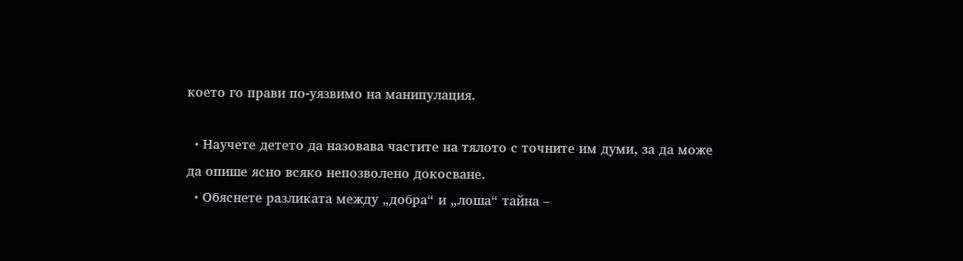което го прави по-уязвимо на манипулация.

  • Научете детето да назовава частите на тялото с точните им думи, за да може да опише ясно всяко непозволено докосване.
  • Обяснете разликата между „добра“ и „лоша“ тайна –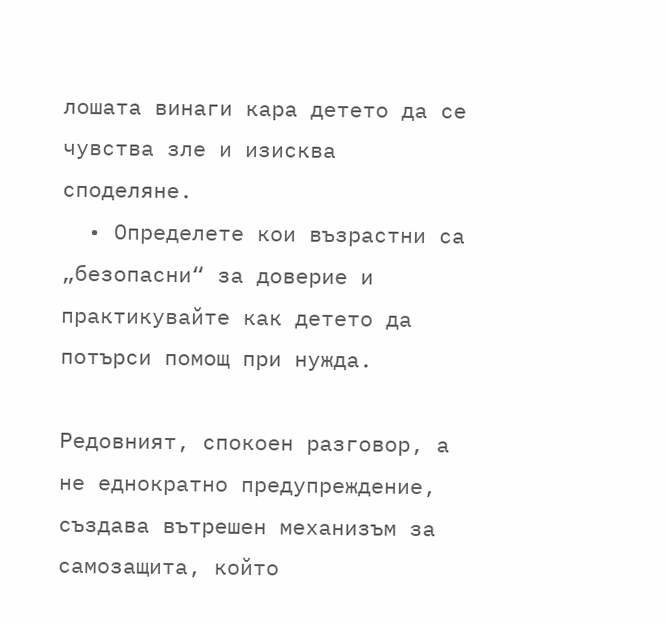лошата винаги кара детето да се чувства зле и изисква споделяне.
  • Определете кои възрастни са „безопасни“ за доверие и практикувайте как детето да потърси помощ при нужда.

Редовният, спокоен разговор, а не еднократно предупреждение, създава вътрешен механизъм за самозащита, който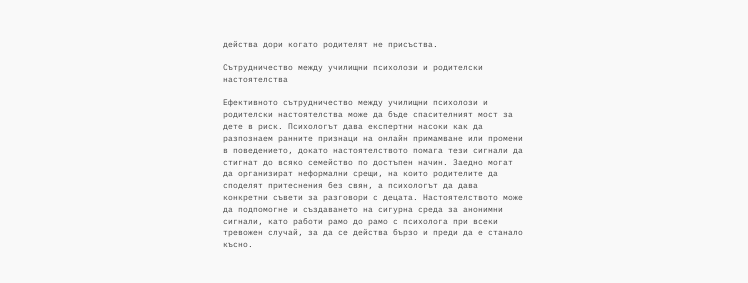действа дори когато родителят не присъства.

Сътрудничество между училищни психолози и родителски настоятелства

Ефективното сътрудничество между училищни психолози и родителски настоятелства може да бъде спасителният мост за дете в риск. Психологът дава експертни насоки как да разпознаем ранните признаци на онлайн примамване или промени в поведението, докато настоятелството помага тези сигнали да стигнат до всяко семейство по достъпен начин. Заедно могат да организират неформални срещи, на които родителите да споделят притеснения без свян, а психологът да дава конкретни съвети за разговори с децата. Настоятелството може да подпомогне и създаването на сигурна среда за анонимни сигнали, като работи рамо до рамо с психолога при всеки тревожен случай, за да се действа бързо и преди да е станало късно.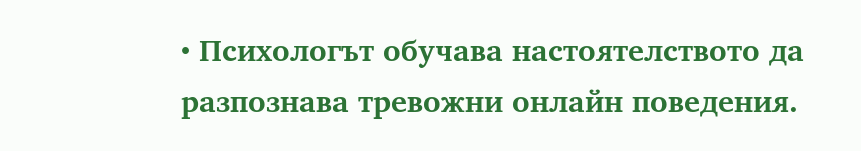• Психологът обучава настоятелството да разпознава тревожни онлайн поведения.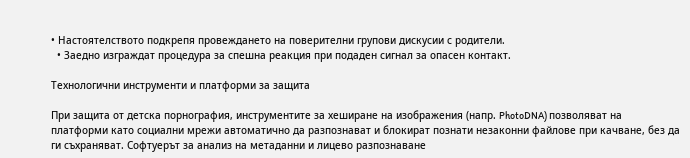• Настоятелството подкрепя провеждането на поверителни групови дискусии с родители.
  • Заедно изграждат процедура за спешна реакция при подаден сигнал за опасен контакт.

Технологични инструменти и платформи за защита

При защита от детска порнография, инструментите за хеширане на изображения (напр. PhotoDNA) позволяват на платформи като социални мрежи автоматично да разпознават и блокират познати незаконни файлове при качване, без да ги съхраняват. Софтуерът за анализ на метаданни и лицево разпознаване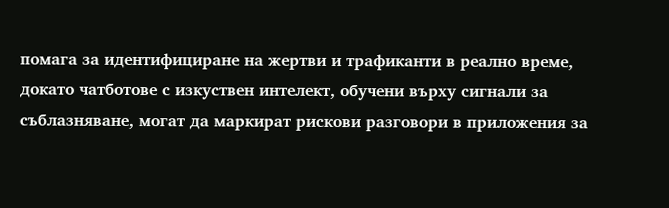помага за идентифициране на жертви и трафиканти в реално време, докато чатботове с изкуствен интелект, обучени върху сигнали за съблазняване, могат да маркират рискови разговори в приложения за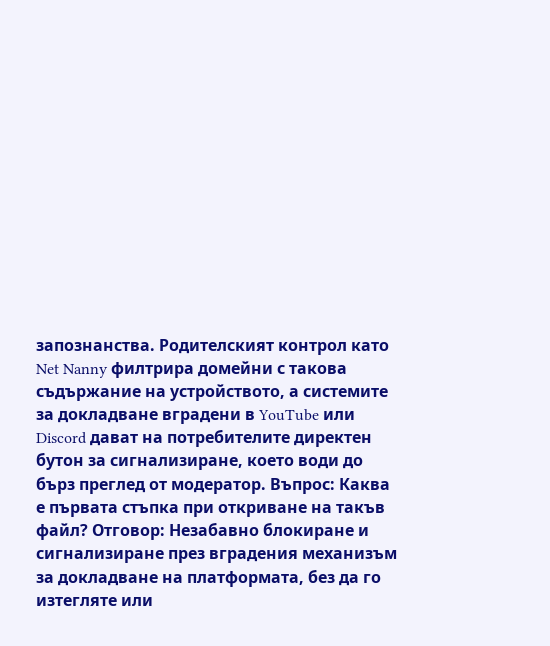запознанства. Родителският контрол като Net Nanny филтрира домейни с такова съдържание на устройството, а системите за докладване вградени в YouTube или Discord дават на потребителите директен бутон за сигнализиране, което води до бърз преглед от модератор. Въпрос: Каква е първата стъпка при откриване на такъв файл? Отговор: Незабавно блокиране и сигнализиране през вградения механизъм за докладване на платформата, без да го изтегляте или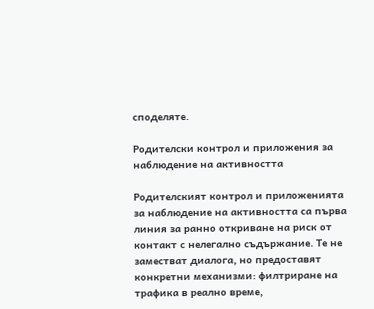споделяте.

Родителски контрол и приложения за наблюдение на активността

Родителският контрол и приложенията за наблюдение на активността са първа линия за ранно откриване на риск от контакт с нелегално съдържание. Те не заместват диалога, но предоставят конкретни механизми: филтриране на трафика в реално време,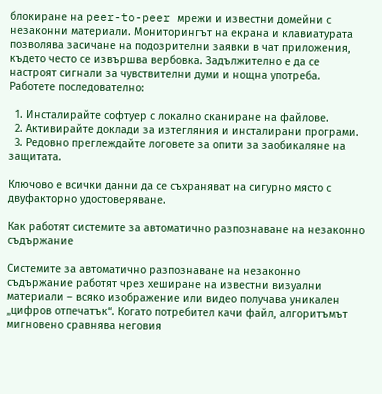блокиране на peer-to-peer мрежи и известни домейни с незаконни материали. Мониторингът на екрана и клавиатурата позволява засичане на подозрителни заявки в чат приложения, където често се извършва вербовка. Задължително е да се настроят сигнали за чувствителни думи и нощна употреба. Работете последователно:

  1. Инсталирайте софтуер с локално сканиране на файлове.
  2. Активирайте доклади за изтегляния и инсталирани програми.
  3. Редовно преглеждайте логовете за опити за заобикаляне на защитата.

Ключово е всички данни да се съхраняват на сигурно място с двуфакторно удостоверяване.

Как работят системите за автоматично разпознаване на незаконно съдържание

Системите за автоматично разпознаване на незаконно съдържание работят чрез хеширане на известни визуални материали – всяко изображение или видео получава уникален „цифров отпечатък“. Когато потребител качи файл, алгоритъмът мигновено сравнява неговия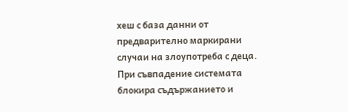хеш с база данни от предварително маркирани случаи на злоупотреба с деца. При съвпадение системата блокира съдържанието и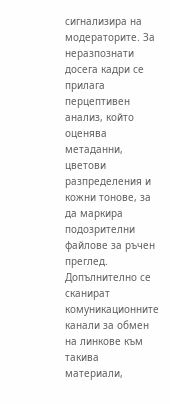сигнализира на модераторите. За неразпознати досега кадри се прилага перцептивен анализ, който оценява метаданни, цветови разпределения и кожни тонове, за да маркира подозрителни файлове за ръчен преглед. Допълнително се сканират комуникационните канали за обмен на линкове към такива материали,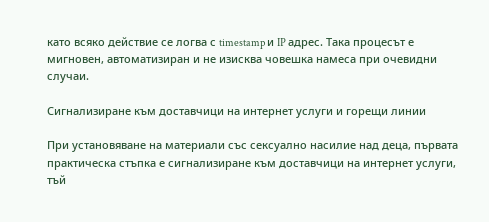като всяко действие се логва с timestamp и IP адрес. Така процесът е мигновен, автоматизиран и не изисква човешка намеса при очевидни случаи.

Сигнализиране към доставчици на интернет услуги и горещи линии

При установяване на материали със сексуално насилие над деца, първата практическа стъпка е сигнализиране към доставчици на интернет услуги, тъй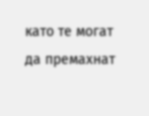като те могат да премахнат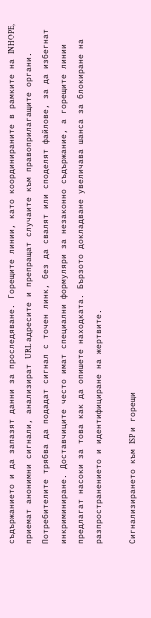съдържанието и да запазят данни за проследяване. Горещите линии, като координираните в рамките на INHOPE, приемат анонимни сигнали, анализират URL адресите и препращат случаите към правоприлагащите органи. Потребителите трябва да подадат сигнал с точен линк, без да свалят или споделят файлове, за да избегнат инкриминиране. Доставчиците често имат специални формуляри за незаконно съдържание, а горещите линии предлагат насоки за това как да опишете находката. Бързото докладване увеличава шанса за блокиране на разпространението и идентифициране на жертвите.

Сигнализирането към ISP и горещи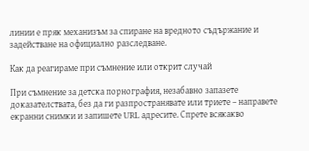линии е пряк механизъм за спиране на вредното съдържание и задействане на официално разследване.

Как да реагираме при съмнение или открит случай

При съмнение за детска порнография, незабавно запазете доказателствата, без да ги разпространявате или триете – направете екранни снимки и запишете URL адресите. Спрете всякакво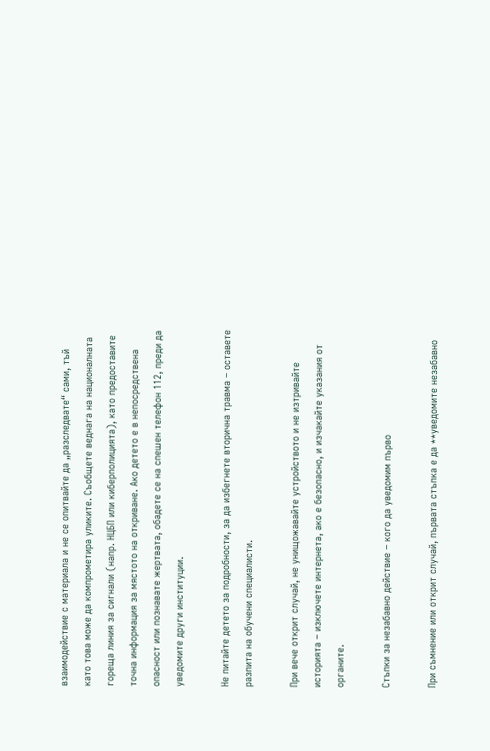взаимодействие с материала и не се опитвайте да „разследвате“ сами, тъй като това може да компрометира уликите. Съобщете веднага на националната гореща линия за сигнали (напр. НЦБП или киберполицията), като предоставите точна информация за мястото на откриване. Ако детето е в непосредствена опасност или познавате жертвата, обадете се на спешен телефон 112, преди да уведомите други институции.

Не питайте детето за подробности, за да избегнете вторична травма – оставете разпита на обучени специалисти.

При вече открит случай, не унищожавайте устройството и не изтривайте историята – изключете интернета, ако е безопасно, и изчакайте указания от органите.

Стъпки за незабавно действие – кого да уведомим първо

При съмнение или открит случай, първата стъпка е да **уведомите незабавно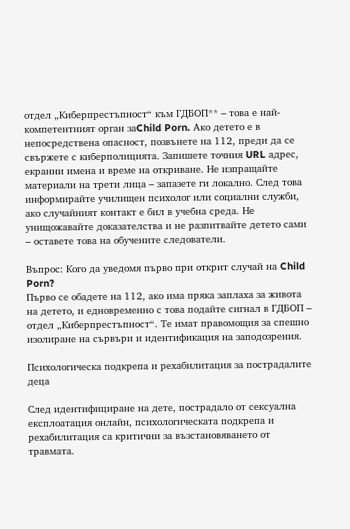отдел „Киберпрестъпност“ към ГДБОП** – това е най-компетентният орган заChild Porn. Ако детето е в непосредствена опасност, позвънете на 112, преди да се свържете с киберполицията. Запишете точния URL адрес, екранни имена и време на откриване. Не изпращайте материали на трети лица – запазете ги локално. След това информирайте училищен психолог или социални служби, ако случайният контакт е бил в учебна среда. Не унищожавайте доказателства и не разпитвайте детето сами – оставете това на обучените следователи.

Въпрос: Кого да уведомя първо при открит случай на Child Porn?
Първо се обадете на 112, ако има пряка заплаха за живота на детето, и едновременно с това подайте сигнал в ГДБОП – отдел „Киберпрестъпност“. Те имат правомощия за спешно изолиране на сървъри и идентификация на заподозрения.

Психологическа подкрепа и рехабилитация за пострадалите деца

След идентифициране на дете, пострадало от сексуална експлоатация онлайн, психологическата подкрепа и рехабилитация са критични за възстановяването от травмата.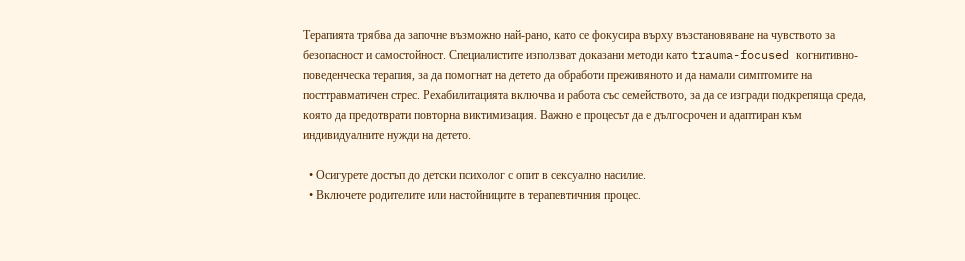Терапията трябва да започне възможно най-рано, като се фокусира върху възстановяване на чувството за безопасност и самостойност. Специалистите използват доказани методи като trauma-focused когнитивно-поведенческа терапия, за да помогнат на детето да обработи преживяното и да намали симптомите на посттравматичен стрес. Рехабилитацията включва и работа със семейството, за да се изгради подкрепяща среда, която да предотврати повторна виктимизация. Важно е процесът да е дългосрочен и адаптиран към индивидуалните нужди на детето.

  • Осигурете достъп до детски психолог с опит в сексуално насилие.
  • Включете родителите или настойниците в терапевтичния процес.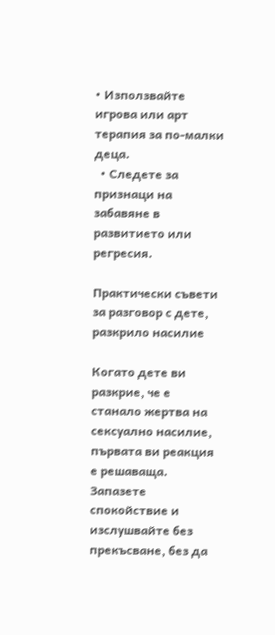• Използвайте игрова или арт терапия за по-малки деца.
  • Следете за признаци на забавяне в развитието или регресия.

Практически съвети за разговор с дете, разкрило насилие

Когато дете ви разкрие, че е станало жертва на сексуално насилие, първата ви реакция е решаваща. Запазете спокойствие и изслушвайте без прекъсване, без да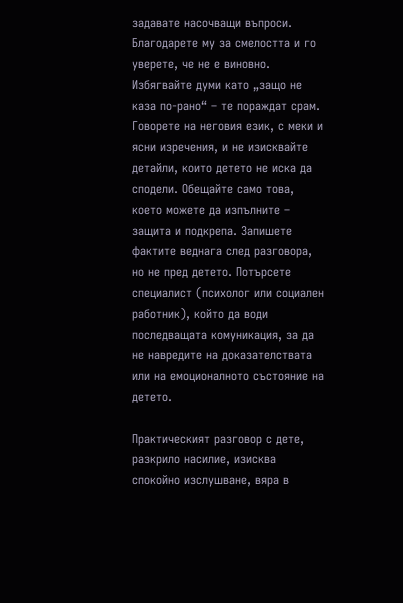задавате насочващи въпроси. Благодарете му за смелостта и го уверете, че не е виновно. Избягвайте думи като „защо не каза по-рано“ – те пораждат срам. Говорете на неговия език, с меки и ясни изречения, и не изисквайте детайли, които детето не иска да сподели. Обещайте само това, което можете да изпълните – защита и подкрепа. Запишете фактите веднага след разговора, но не пред детето. Потърсете специалист (психолог или социален работник), който да води последващата комуникация, за да не навредите на доказателствата или на емоционалното състояние на детето.

Практическият разговор с дете, разкрило насилие, изисква спокойно изслушване, вяра в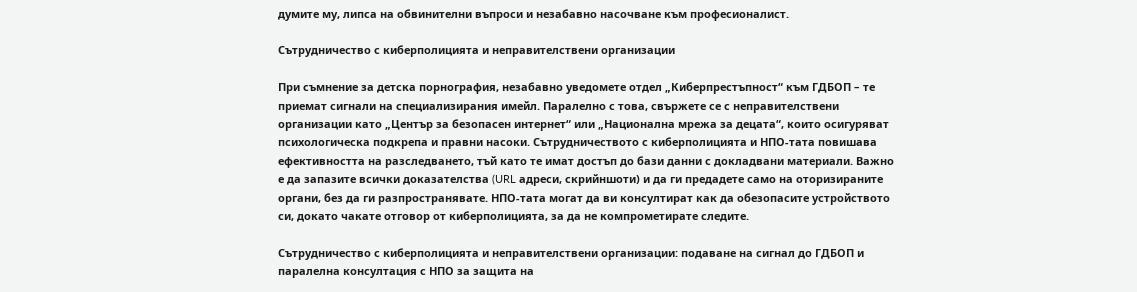думите му, липса на обвинителни въпроси и незабавно насочване към професионалист.

Сътрудничество с киберполицията и неправителствени организации

При съмнение за детска порнография, незабавно уведомете отдел „Киберпрестъпност“ към ГДБОП – те приемат сигнали на специализирания имейл. Паралелно с това, свържете се с неправителствени организации като „Център за безопасен интернет“ или „Национална мрежа за децата“, които осигуряват психологическа подкрепа и правни насоки. Сътрудничеството с киберполицията и НПО-тата повишава ефективността на разследването, тъй като те имат достъп до бази данни с докладвани материали. Важно е да запазите всички доказателства (URL адреси, скрийншоти) и да ги предадете само на оторизираните органи, без да ги разпространявате. НПО-тата могат да ви консултират как да обезопасите устройството си, докато чакате отговор от киберполицията, за да не компрометирате следите.

Сътрудничество с киберполицията и неправителствени организации: подаване на сигнал до ГДБОП и паралелна консултация с НПО за защита на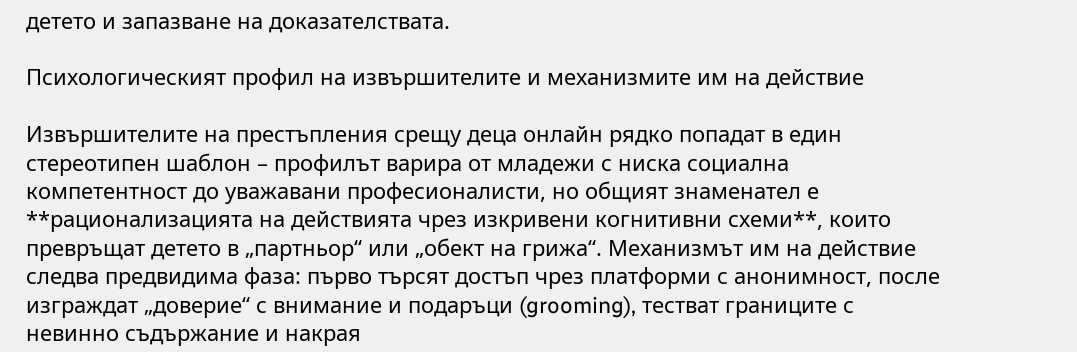детето и запазване на доказателствата.

Психологическият профил на извършителите и механизмите им на действие

Извършителите на престъпления срещу деца онлайн рядко попадат в един стереотипен шаблон – профилът варира от младежи с ниска социална компетентност до уважавани професионалисти, но общият знаменател е **рационализацията на действията чрез изкривени когнитивни схеми**, които превръщат детето в „партньор“ или „обект на грижа“. Механизмът им на действие следва предвидима фаза: първо търсят достъп чрез платформи с анонимност, после изграждат „доверие“ с внимание и подаръци (grooming), тестват границите с невинно съдържание и накрая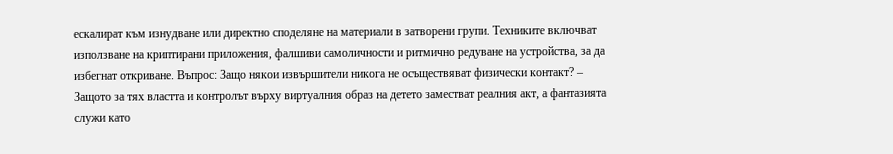ескалират към изнудване или директно споделяне на материали в затворени групи. Техниките включват използване на криптирани приложения, фалшиви самоличности и ритмично редуване на устройства, за да избегнат откриване. Въпрос: Защо някои извършители никога не осъществяват физически контакт? – Защото за тях властта и контролът върху виртуалния образ на детето заместват реалния акт, а фантазията служи като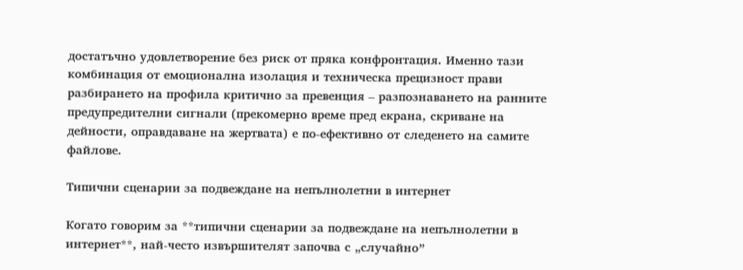достатъчно удовлетворение без риск от пряка конфронтация. Именно тази комбинация от емоционална изолация и техническа прецизност прави разбирането на профила критично за превенция – разпознаването на ранните предупредителни сигнали (прекомерно време пред екрана, скриване на дейности, оправдаване на жертвата) е по-ефективно от следенето на самите файлове.

Типични сценарии за подвеждане на непълнолетни в интернет

Когато говорим за **типични сценарии за подвеждане на непълнолетни в интернет**, най-често извършителят започва с „случайно”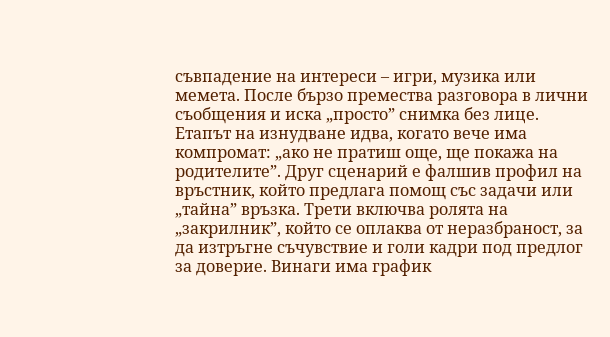съвпадение на интереси – игри, музика или мемета. После бързо премества разговора в лични съобщения и иска „просто” снимка без лице. Етапът на изнудване идва, когато вече има компромат: „ако не пратиш още, ще покажа на родителите”. Друг сценарий е фалшив профил на връстник, който предлага помощ със задачи или „тайна” връзка. Трети включва ролята на „закрилник”, който се оплаква от неразбраност, за да изтръгне съчувствие и голи кадри под предлог за доверие. Винаги има график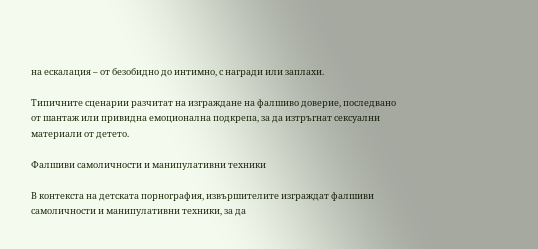на ескалация – от безобидно до интимно, с награди или заплахи.

Типичните сценарии разчитат на изграждане на фалшиво доверие, последвано от шантаж или привидна емоционална подкрепа, за да изтръгнат сексуални материали от детето.

Фалшиви самоличности и манипулативни техники

В контекста на детската порнография, извършителите изграждат фалшиви самоличности и манипулативни техники, за да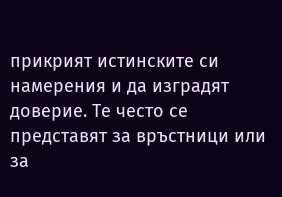прикрият истинските си намерения и да изградят доверие. Те често се представят за връстници или за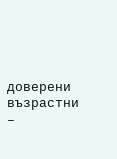доверени възрастни –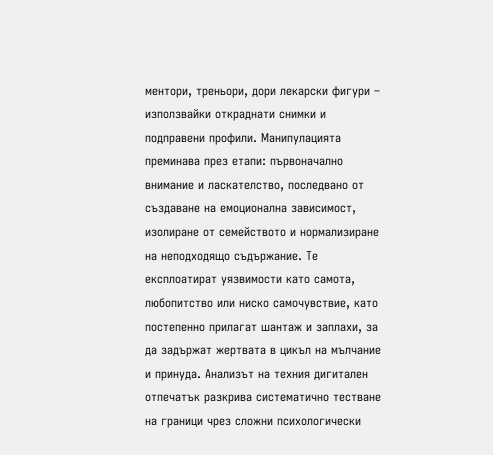ментори, треньори, дори лекарски фигури – използвайки откраднати снимки и подправени профили. Манипулацията преминава през етапи: първоначално внимание и ласкателство, последвано от създаване на емоционална зависимост, изолиране от семейството и нормализиране на неподходящо съдържание. Те експлоатират уязвимости като самота, любопитство или ниско самочувствие, като постепенно прилагат шантаж и заплахи, за да задържат жертвата в цикъл на мълчание и принуда. Анализът на техния дигитален отпечатък разкрива систематично тестване на граници чрез сложни психологически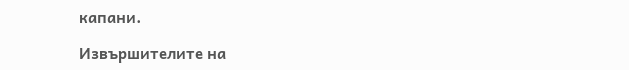капани.

Извършителите на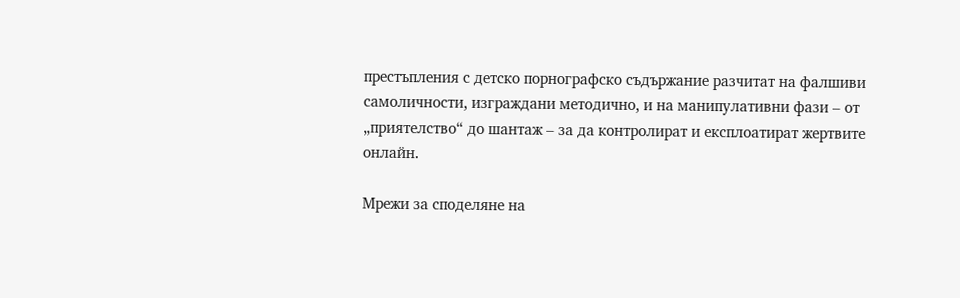престъпления с детско порнографско съдържание разчитат на фалшиви самоличности, изграждани методично, и на манипулативни фази – от „приятелство“ до шантаж – за да контролират и експлоатират жертвите онлайн.

Мрежи за споделяне на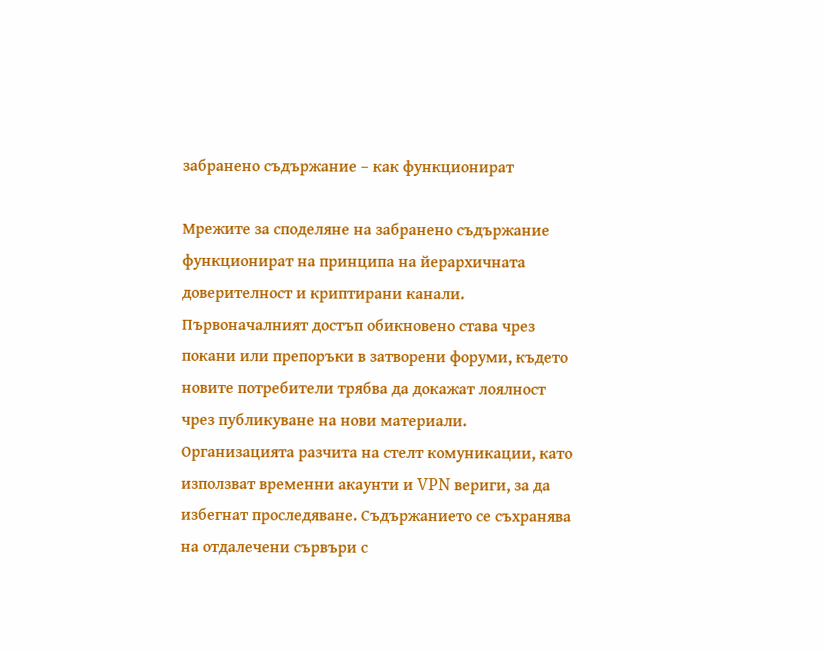забранено съдържание – как функционират

Мрежите за споделяне на забранено съдържание функционират на принципа на йерархичната доверителност и криптирани канали. Първоначалният достъп обикновено става чрез покани или препоръки в затворени форуми, където новите потребители трябва да докажат лоялност чрез публикуване на нови материали. Организацията разчита на стелт комуникации, като използват временни акаунти и VPN вериги, за да избегнат проследяване. Съдържанието се съхранява на отдалечени сървъри с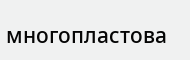многопластова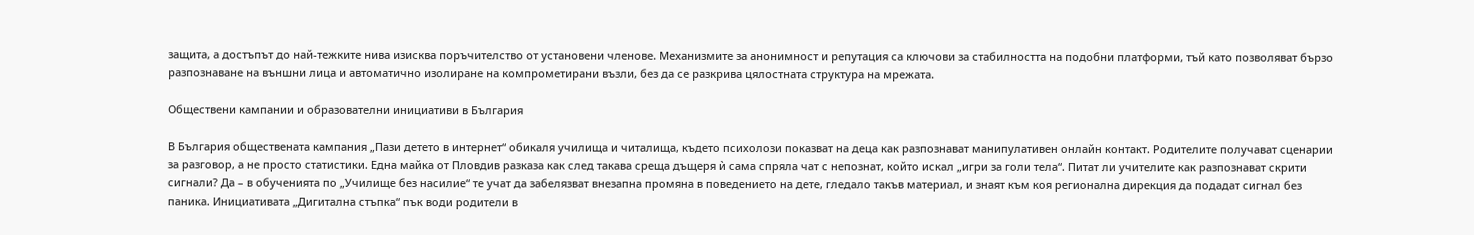защита, а достъпът до най-тежките нива изисква поръчителство от установени членове. Механизмите за анонимност и репутация са ключови за стабилността на подобни платформи, тъй като позволяват бързо разпознаване на външни лица и автоматично изолиране на компрометирани възли, без да се разкрива цялостната структура на мрежата.

Обществени кампании и образователни инициативи в България

В България обществената кампания „Пази детето в интернет“ обикаля училища и читалища, където психолози показват на деца как разпознават манипулативен онлайн контакт. Родителите получават сценарии за разговор, а не просто статистики. Една майка от Пловдив разказа как след такава среща дъщеря ѝ сама спряла чат с непознат, който искал „игри за голи тела“. Питат ли учителите как разпознават скрити сигнали? Да – в обученията по „Училище без насилие“ те учат да забелязват внезапна промяна в поведението на дете, гледало такъв материал, и знаят към коя регионална дирекция да подадат сигнал без паника. Инициативата „Дигитална стъпка“ пък води родители в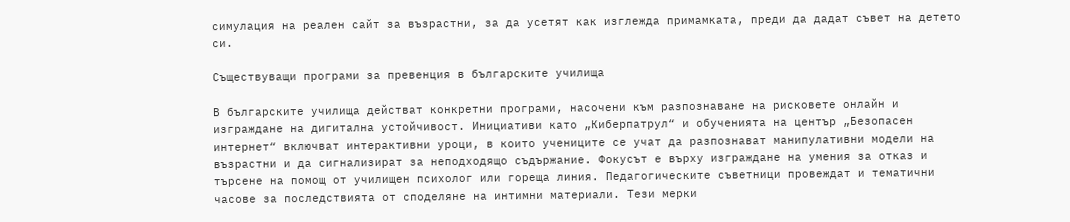симулация на реален сайт за възрастни, за да усетят как изглежда примамката, преди да дадат съвет на детето си.

Съществуващи програми за превенция в българските училища

В българските училища действат конкретни програми, насочени към разпознаване на рисковете онлайн и изграждане на дигитална устойчивост. Инициативи като „Киберпатрул“ и обученията на център „Безопасен интернет“ включват интерактивни уроци, в които учениците се учат да разпознават манипулативни модели на възрастни и да сигнализират за неподходящо съдържание. Фокусът е върху изграждане на умения за отказ и търсене на помощ от училищен психолог или гореща линия. Педагогическите съветници провеждат и тематични часове за последствията от споделяне на интимни материали. Тези мерки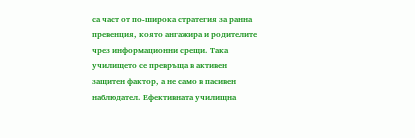са част от по-широка стратегия за ранна превенция, която ангажира и родителите чрез информационни срещи. Така училището се превръща в активен защитен фактор, а не само в пасивен наблюдател. Ефективната училищна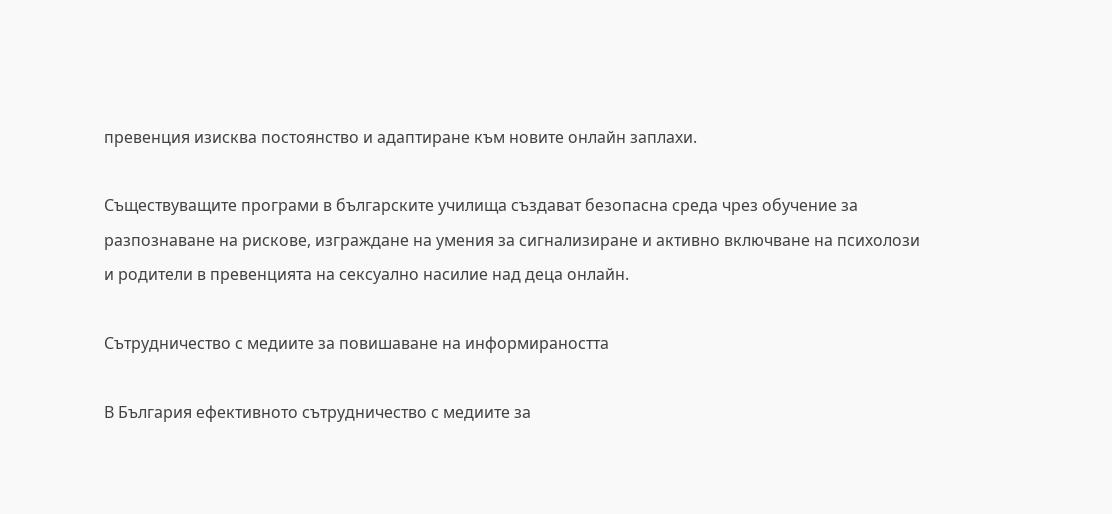превенция изисква постоянство и адаптиране към новите онлайн заплахи.

Съществуващите програми в българските училища създават безопасна среда чрез обучение за разпознаване на рискове, изграждане на умения за сигнализиране и активно включване на психолози и родители в превенцията на сексуално насилие над деца онлайн.

Сътрудничество с медиите за повишаване на информираността

В България ефективното сътрудничество с медиите за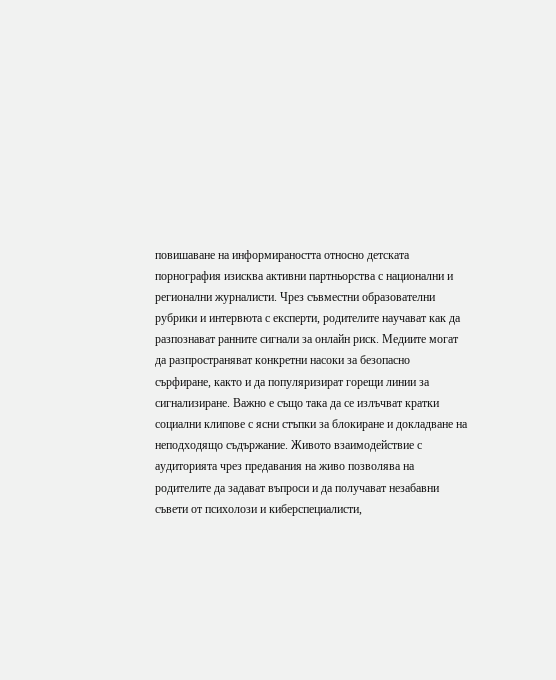повишаване на информираността относно детската порнография изисква активни партньорства с национални и регионални журналисти. Чрез съвместни образователни рубрики и интервюта с експерти, родителите научават как да разпознават ранните сигнали за онлайн риск. Медиите могат да разпространяват конкретни насоки за безопасно сърфиране, както и да популяризират горещи линии за сигнализиране. Важно е също така да се излъчват кратки социални клипове с ясни стъпки за блокиране и докладване на неподходящо съдържание. Живото взаимодействие с аудиторията чрез предавания на живо позволява на родителите да задават въпроси и да получават незабавни съвети от психолози и киберспециалисти,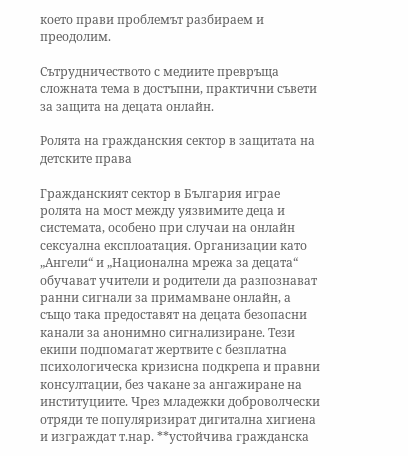което прави проблемът разбираем и преодолим.

Сътрудничеството с медиите превръща сложната тема в достъпни, практични съвети за защита на децата онлайн.

Ролята на гражданския сектор в защитата на детските права

Гражданският сектор в България играе ролята на мост между уязвимите деца и системата, особено при случаи на онлайн сексуална експлоатация. Организации като „Ангели“ и „Национална мрежа за децата“ обучават учители и родители да разпознават ранни сигнали за примамване онлайн, а също така предоставят на децата безопасни канали за анонимно сигнализиране. Тези екипи подпомагат жертвите с безплатна психологическа кризисна подкрепа и правни консултации, без чакане за ангажиране на институциите. Чрез младежки доброволчески отряди те популяризират дигитална хигиена и изграждат т.нар. **устойчива гражданска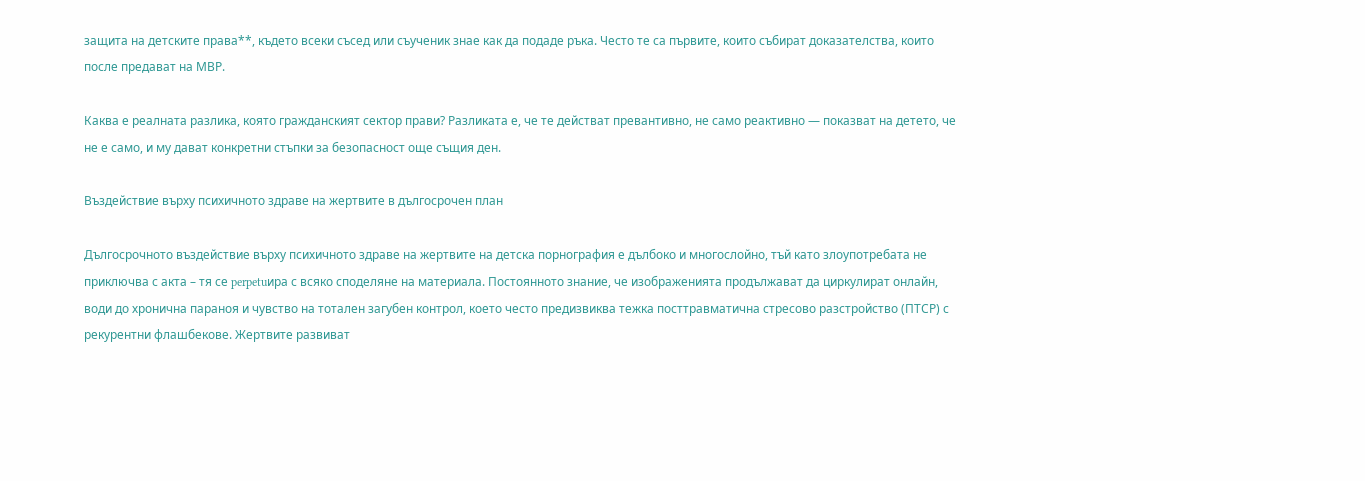защита на детските права**, където всеки съсед или съученик знае как да подаде ръка. Често те са първите, които събират доказателства, които после предават на МВР.

Каква е реалната разлика, която гражданският сектор прави? Разликата е, че те действат превантивно, не само реактивно — показват на детето, че не е само, и му дават конкретни стъпки за безопасност още същия ден.

Въздействие върху психичното здраве на жертвите в дългосрочен план

Дългосрочното въздействие върху психичното здраве на жертвите на детска порнография е дълбоко и многослойно, тъй като злоупотребата не приключва с акта – тя се perpetuира с всяко споделяне на материала. Постоянното знание, че изображенията продължават да циркулират онлайн, води до хронична параноя и чувство на тотален загубен контрол, което често предизвиква тежка посттравматична стресово разстройство (ПТСР) с рекурентни флашбекове. Жертвите развиват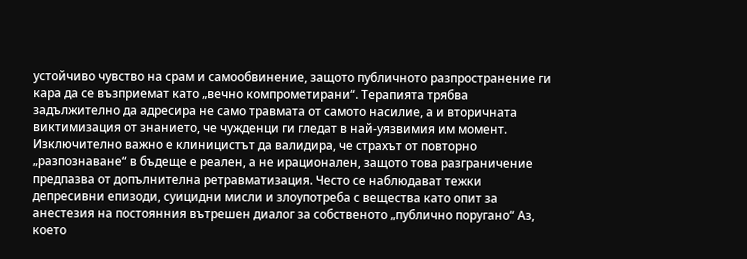устойчиво чувство на срам и самообвинение, защото публичното разпространение ги кара да се възприемат като „вечно компрометирани“. Терапията трябва задължително да адресира не само травмата от самото насилие, а и вторичната виктимизация от знанието, че чужденци ги гледат в най-уязвимия им момент. Изключително важно е клиницистът да валидира, че страхът от повторно „разпознаване“ в бъдеще е реален, а не ирационален, защото това разграничение предпазва от допълнителна ретравматизация. Често се наблюдават тежки депресивни епизоди, суицидни мисли и злоупотреба с вещества като опит за анестезия на постоянния вътрешен диалог за собственото „публично поругано“ Аз, което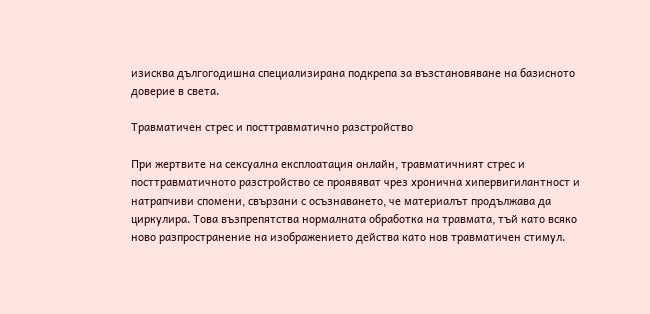изисква дългогодишна специализирана подкрепа за възстановяване на базисното доверие в света.

Травматичен стрес и посттравматично разстройство

При жертвите на сексуална експлоатация онлайн, травматичният стрес и посттравматичното разстройство се проявяват чрез хронична хипервигилантност и натрапчиви спомени, свързани с осъзнаването, че материалът продължава да циркулира. Това възпрепятства нормалната обработка на травмата, тъй като всяко ново разпространение на изображението действа като нов травматичен стимул.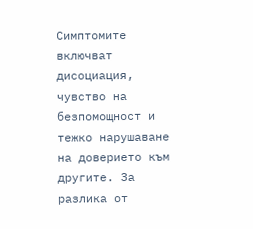Симптомите включват дисоциация, чувство на безпомощност и тежко нарушаване на доверието към другите. За разлика от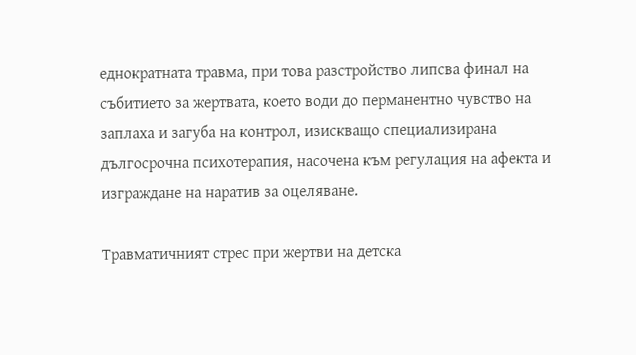еднократната травма, при това разстройство липсва финал на събитието за жертвата, което води до перманентно чувство на заплаха и загуба на контрол, изискващо специализирана дългосрочна психотерапия, насочена към регулация на афекта и изграждане на наратив за оцеляване.

Травматичният стрес при жертви на детска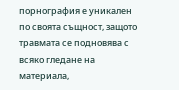порнография е уникален по своята същност, защото травмата се подновява с всяко гледане на материала,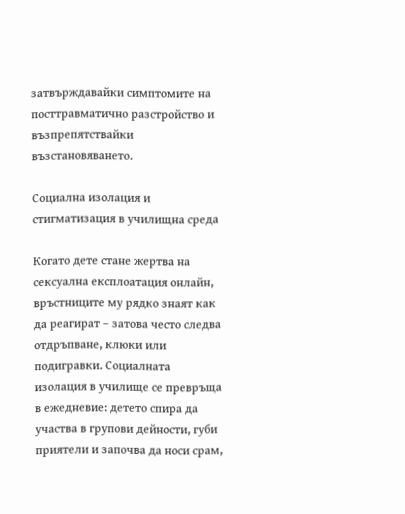затвърждавайки симптомите на посттравматично разстройство и възпрепятствайки възстановяването.

Социална изолация и стигматизация в училищна среда

Когато дете стане жертва на сексуална експлоатация онлайн, връстниците му рядко знаят как да реагират – затова често следва отдръпване, клюки или подигравки. Социалната изолация в училище се превръща в ежедневие: детето спира да участва в групови дейности, губи приятели и започва да носи срам,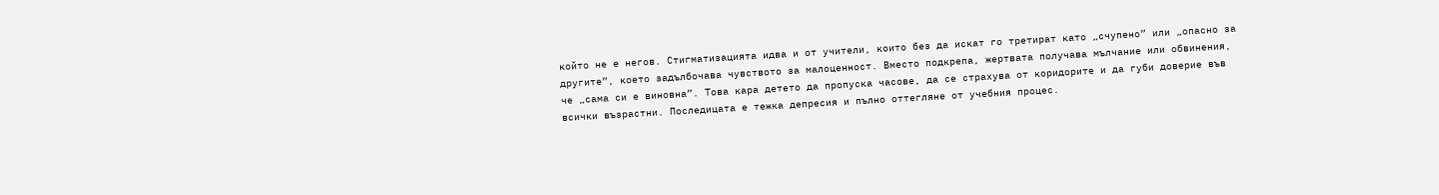който не е негов. Стигматизацията идва и от учители, които без да искат го третират като „счупено” или „опасно за другите”, което задълбочава чувството за малоценност. Вместо подкрепа, жертвата получава мълчание или обвинения, че „сама си е виновна”. Това кара детето да пропуска часове, да се страхува от коридорите и да губи доверие във всички възрастни. Последицата е тежка депресия и пълно оттегляне от учебния процес.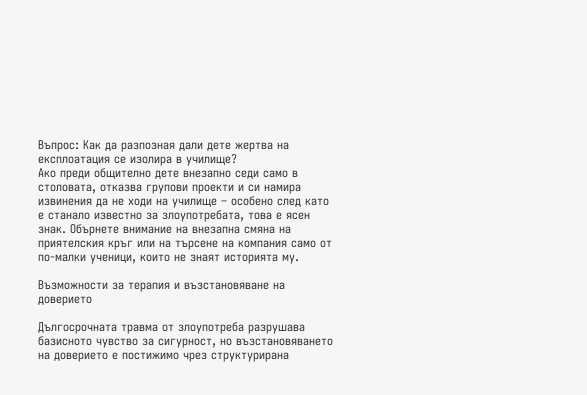Въпрос: Как да разпозная дали дете жертва на експлоатация се изолира в училище?
Ако преди общително дете внезапно седи само в столовата, отказва групови проекти и си намира извинения да не ходи на училище – особено след като е станало известно за злоупотребата, това е ясен знак. Обърнете внимание на внезапна смяна на приятелския кръг или на търсене на компания само от по-малки ученици, които не знаят историята му.

Възможности за терапия и възстановяване на доверието

Дългосрочната травма от злоупотреба разрушава базисното чувство за сигурност, но възстановяването на доверието е постижимо чрез структурирана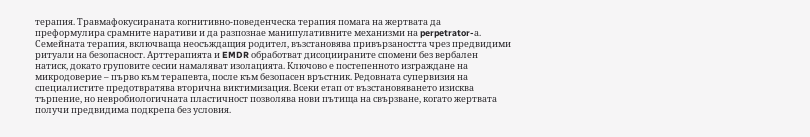терапия. Травмафокусираната когнитивно-поведенческа терапия помага на жертвата да преформулира срамните наративи и да разпознае манипулативните механизми на perpetrator-а. Семейната терапия, включваща неосъждащия родител, възстановява привързаността чрез предвидими ритуали на безопасност. Арттерапията и EMDR обработват дисоциираните спомени без вербален натиск, докато груповите сесии намаляват изолацията. Ключово е постепенното изграждане на микродоверие – първо към терапевта, после към безопасен връстник. Редовната супервизия на специалистите предотвратява вторична виктимизация. Всеки етап от възстановяването изисква търпение, но невробиологичната пластичност позволява нови пътища на свързване, когато жертвата получи предвидима подкрепа без условия.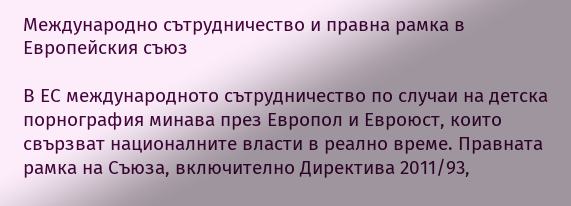Международно сътрудничество и правна рамка в Европейския съюз

В ЕС международното сътрудничество по случаи на детска порнография минава през Европол и Евроюст, които свързват националните власти в реално време. Правната рамка на Съюза, включително Директива 2011/93,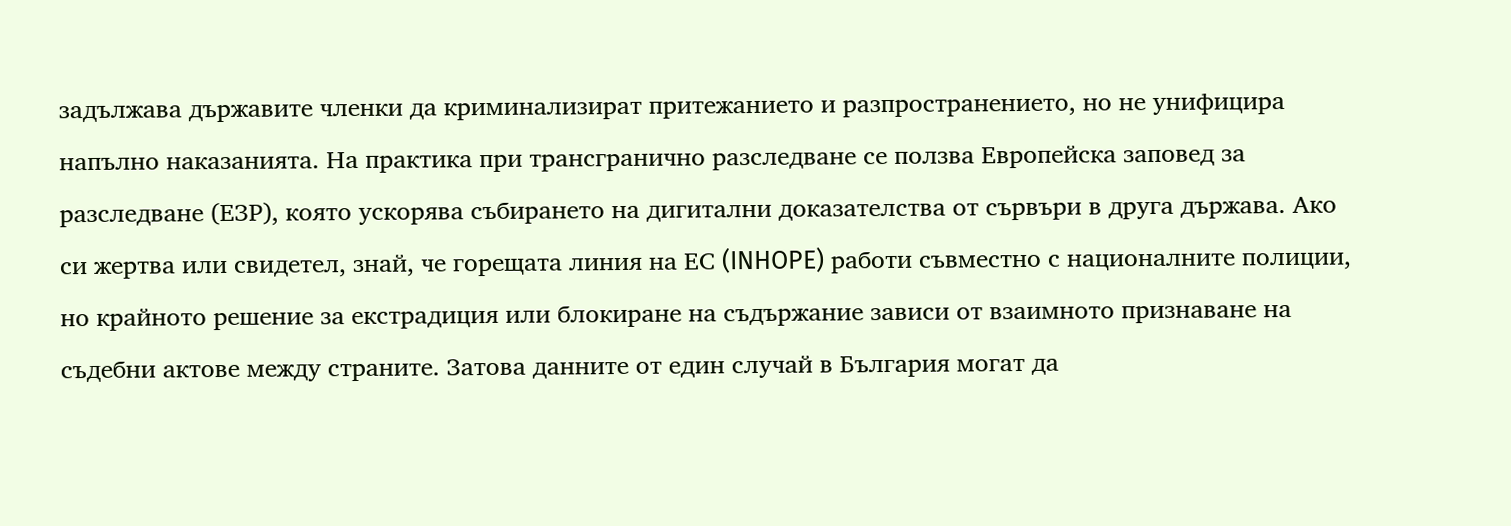задължава държавите членки да криминализират притежанието и разпространението, но не унифицира напълно наказанията. На практика при трансгранично разследване се ползва Европейска заповед за разследване (ЕЗР), която ускорява събирането на дигитални доказателства от сървъри в друга държава. Ако си жертва или свидетел, знай, че горещата линия на ЕС (INHOPE) работи съвместно с националните полиции, но крайното решение за екстрадиция или блокиране на съдържание зависи от взаимното признаване на съдебни актове между страните. Затова данните от един случай в България могат да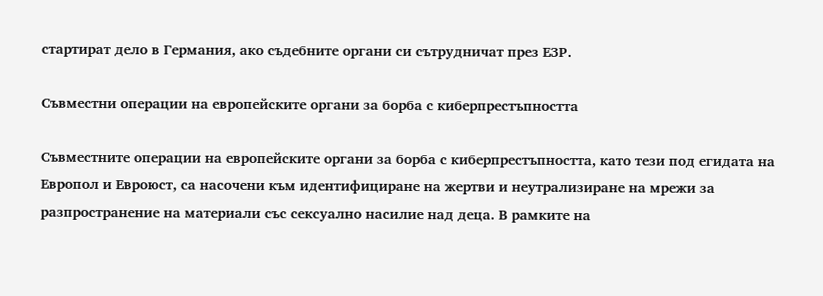стартират дело в Германия, ако съдебните органи си сътрудничат през ЕЗР.

Съвместни операции на европейските органи за борба с киберпрестъпността

Съвместните операции на европейските органи за борба с киберпрестъпността, като тези под егидата на Европол и Евроюст, са насочени към идентифициране на жертви и неутрализиране на мрежи за разпространение на материали със сексуално насилие над деца. В рамките на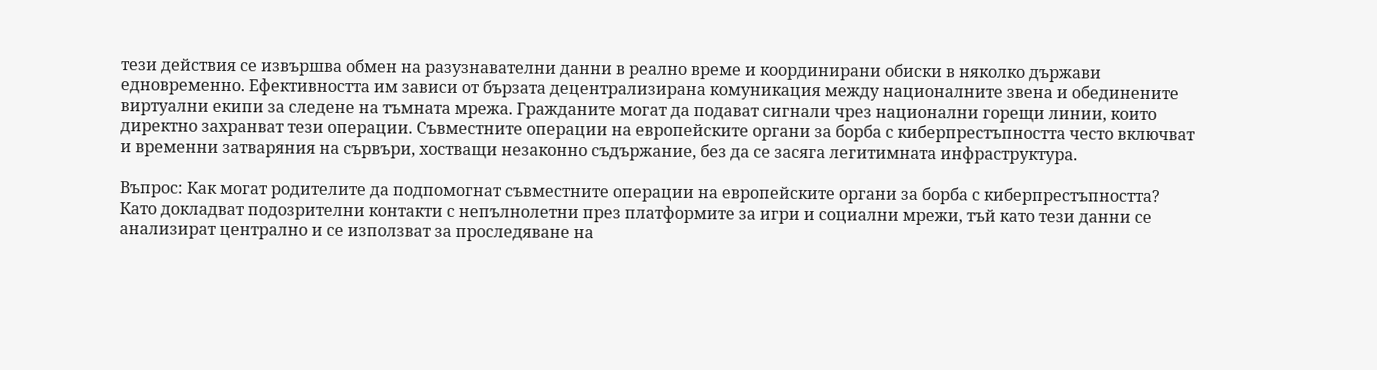тези действия се извършва обмен на разузнавателни данни в реално време и координирани обиски в няколко държави едновременно. Ефективността им зависи от бързата децентрализирана комуникация между националните звена и обединените виртуални екипи за следене на тъмната мрежа. Гражданите могат да подават сигнали чрез национални горещи линии, които директно захранват тези операции. Съвместните операции на европейските органи за борба с киберпрестъпността често включват и временни затваряния на сървъри, хостващи незаконно съдържание, без да се засяга легитимната инфраструктура.

Въпрос: Как могат родителите да подпомогнат съвместните операции на европейските органи за борба с киберпрестъпността?
Като докладват подозрителни контакти с непълнолетни през платформите за игри и социални мрежи, тъй като тези данни се анализират централно и се използват за проследяване на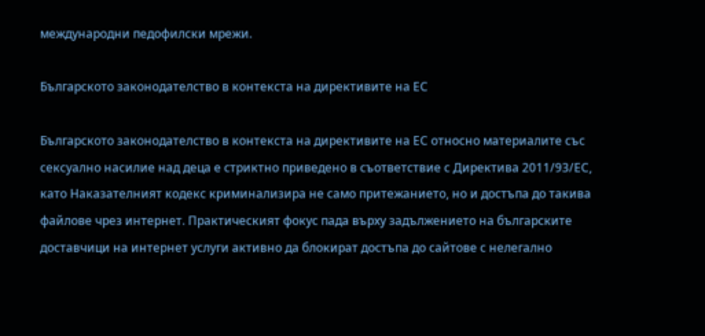международни педофилски мрежи.

Българското законодателство в контекста на директивите на ЕС

Българското законодателство в контекста на директивите на ЕС относно материалите със сексуално насилие над деца е стриктно приведено в съответствие с Директива 2011/93/ЕС, като Наказателният кодекс криминализира не само притежанието, но и достъпа до такива файлове чрез интернет. Практическият фокус пада върху задължението на българските доставчици на интернет услуги активно да блокират достъпа до сайтове с нелегално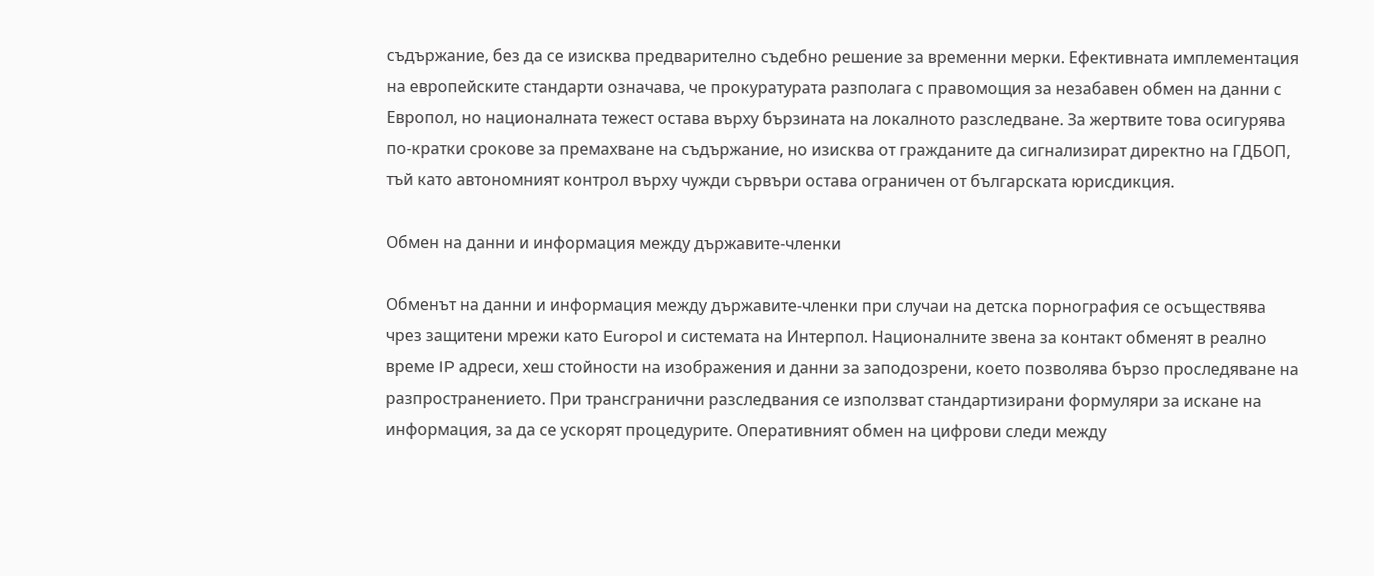съдържание, без да се изисква предварително съдебно решение за временни мерки. Ефективната имплементация на европейските стандарти означава, че прокуратурата разполага с правомощия за незабавен обмен на данни с Европол, но националната тежест остава върху бързината на локалното разследване. За жертвите това осигурява по-кратки срокове за премахване на съдържание, но изисква от гражданите да сигнализират директно на ГДБОП, тъй като автономният контрол върху чужди сървъри остава ограничен от българската юрисдикция.

Обмен на данни и информация между държавите-членки

Обменът на данни и информация между държавите-членки при случаи на детска порнография се осъществява чрез защитени мрежи като Europol и системата на Интерпол. Националните звена за контакт обменят в реално време IP адреси, хеш стойности на изображения и данни за заподозрени, което позволява бързо проследяване на разпространението. При трансгранични разследвания се използват стандартизирани формуляри за искане на информация, за да се ускорят процедурите. Оперативният обмен на цифрови следи между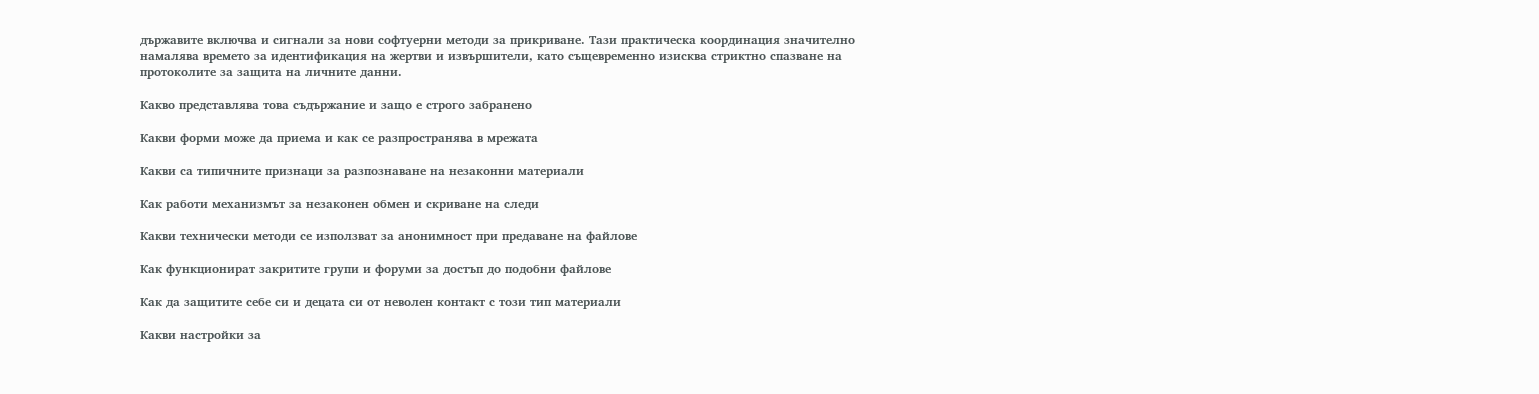държавите включва и сигнали за нови софтуерни методи за прикриване. Тази практическа координация значително намалява времето за идентификация на жертви и извършители, като същевременно изисква стриктно спазване на протоколите за защита на личните данни.

Какво представлява това съдържание и защо е строго забранено

Какви форми може да приема и как се разпространява в мрежата

Какви са типичните признаци за разпознаване на незаконни материали

Как работи механизмът за незаконен обмен и скриване на следи

Какви технически методи се използват за анонимност при предаване на файлове

Как функционират закритите групи и форуми за достъп до подобни файлове

Как да защитите себе си и децата си от неволен контакт с този тип материали

Какви настройки за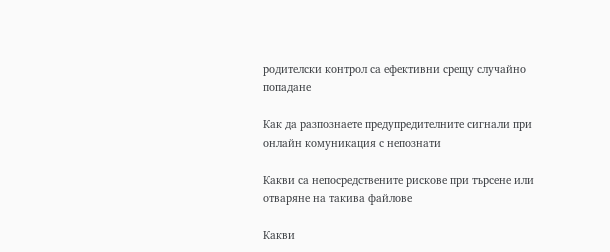родителски контрол са ефективни срещу случайно попадане

Как да разпознаете предупредителните сигнали при онлайн комуникация с непознати

Какви са непосредствените рискове при търсене или отваряне на такива файлове

Какви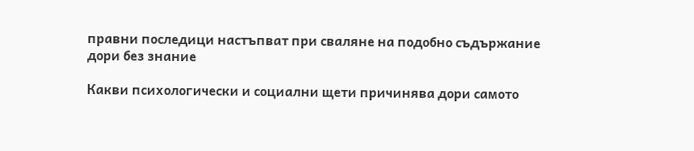правни последици настъпват при сваляне на подобно съдържание дори без знание

Какви психологически и социални щети причинява дори самото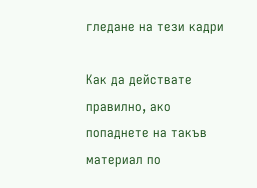гледане на тези кадри

Как да действате правилно, ако попаднете на такъв материал по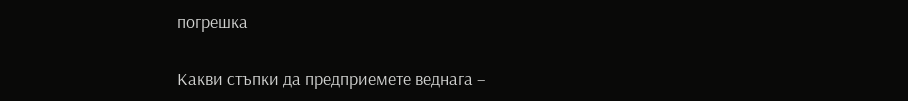погрешка

Какви стъпки да предприемете веднага –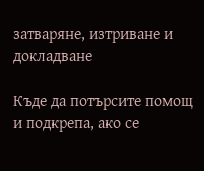затваряне, изтриване и докладване

Къде да потърсите помощ и подкрепа, ако се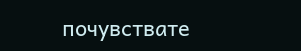почувствате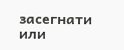засегнати или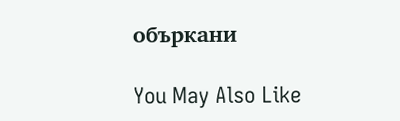объркани

You May Also Like